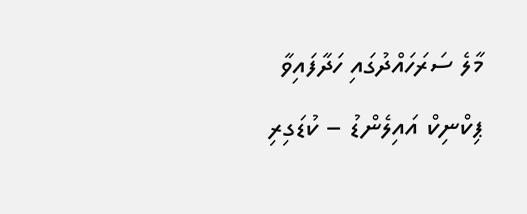މާލެ ސަރަހައްދުގައި ހަދާފައިވާ ޕިކްނިކް އައިލެންޑު – ކުޑަގިރި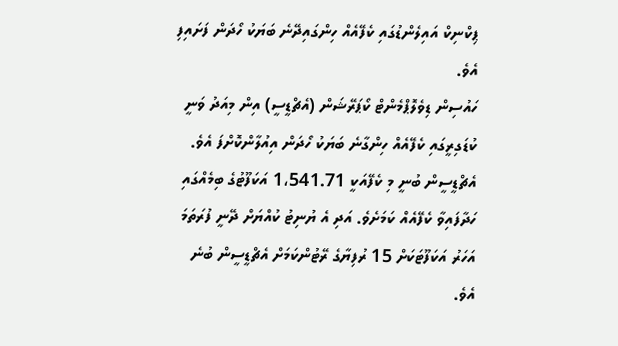ޕިކްނިކް އައިލެންޑުގައި ކެފޭއެއް ހިންގައިދޭނެ ބަޔަކު ހޯދަން ފަށައިފި އެވެ.
ހައުސިން ޑިވެލޮޕްމެންޓް ކޯޕަރޭޝަން (އެޗްޑީސީ) އިން މިއަދު ވަނީ ކުޑަގިރީގައި ކެފޭއެއް ހިންގާނެ ބަޔަކު ހޯދަން އިއުލާންކޮށްފަ އެވެ. އެޗްޑީސީން ބުނީ މި ކެފޭއަކީ 1،541.71 އަކަފޫޓުގެ ބިމެއްގައި ހަދާފައިވާ ކެފޭއެއް ކަމަށެވެ. އަދި އެ ޔުނިޓު ކުއްޔަށް ދޭނީ ފުރަތަމަ އަހަރު އަކަފޫޓަކަށް 15 ރުފިޔާގެ ރޭޓުންކަމަށް އެޗްޑީސީން ބުނެ އެވެ.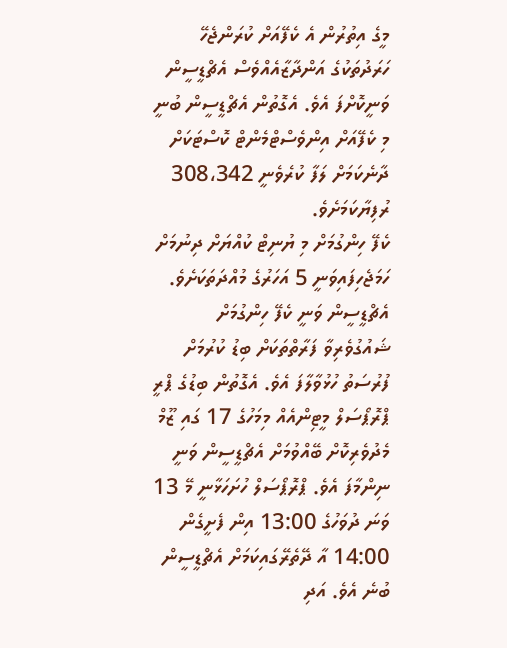މީގެ އިތުރުން އެ ކެފޭއަށް ކުރަންޖެހޭ ހަރަދުތަކުގެ އަންދާޒާއެއްވެސް އެޗްޑީސީން ވަނީކޮށްފަ އެވެ. އެގޮތުން އެޗްޑީސީން ބުނީ މި ކެފޭއަށް އިންވެސްޓްމެންޓް ކޮސްޓަކަށް ދާނެކަމަށް ލަފާ ކުރެވެނީ 308،342 ރުފިޔާކަމަށެވެ.
ކެފޭ ހިންގުމަށް މި ޔުނިޓް ކުއްޔަށް ދިނުމަށް ހަމަޖެހިފައިވަނީ 5 އަހަރުގެ މުއްދަތަކަށެވެ.
އެޗްޑީސީން ވަނީ ކެފޭ ހިންގުމަށް ޝައުގުވެރިވާ ފަރާތްތަކަށް ބިޑު ކުރުމަށް ފުރުސަތު ހުޅުވާލާފަ އެވެ. އެގޮތުން ބިޑުގެ ޕްރީ ޕްރޮޕޯސަލް މީޓިންއެއް މިމަހުގެ 17 ގައި ޒޫމް މެދުވެރިކޮށް ބޭއްވުމަށް އެޗްޑީސީން ވަނީ ނިންމާފަ އެވެ. ޕްރޮޕޯސަލް ހުށަހަޅާނީ މޭ 13 ވަނަ ދުވަހުގެ 13:00 އިން ފެށީގެން 14:00 އާ ދޭތެރޭގައިކަމަށް އެޗްޑީސީން ބުނެ އެވެ. އަދި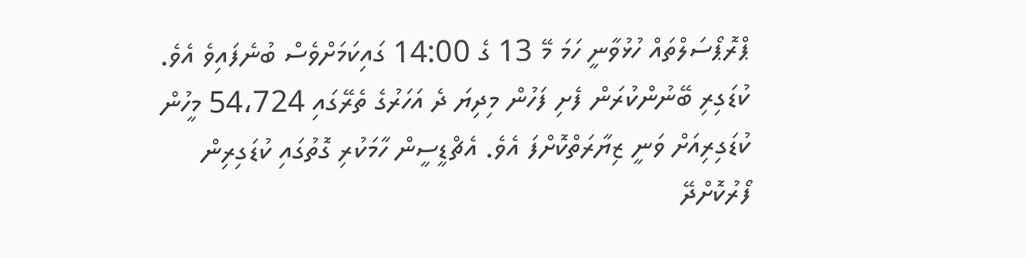ޕްރޮޕޯސަލްތައް ހުޅުވާނީ ހަމަ މޭ 13 ގެ 14:00 ގައިކަމަށްވެސް ބުނެފައިވެ އެވެ.
ކުޑަގިރި ބޭނުންކުރަން ފެށި ފަހުން މިދިޔަ ދެ އަހަރުގެ ތެރޭގައި 54،724 މީހުން ކުޑަގިރިއަށް ވަނީ ޒިޔާރަތްކޮށްފަ އެވެ. އެޗްޑީސީން ހާމަކުރި ގޮތުގައި ކުޑަގިރިން ފޯރުކޮށްދޭ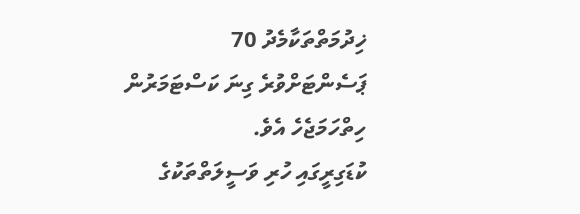ޚިދުމަތްތަކާމެދު 70 ޕަސެންޓަށްވުރެ ގިނަ ކަސްޓަމަރުން ހިތްހަމަޖެހެ އެވެ.
ކުޑަގިރީގައި ހުރި ވަސީލަތްތަކުގެ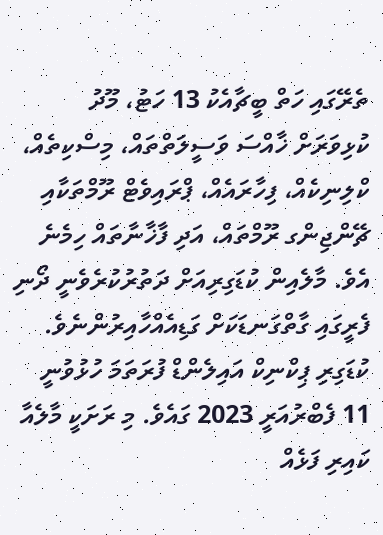ތެރޭގައި ހަތް ބީޗާއެކު 13 ހަޓު، މޫދު ކުޅިވަރަށް ޚާއްސަ ވަސީލަތްތައް، މިސްކިތެއް، ކްލިނިކެއް، ފިހާރައެއް، ޕްރައިވެޓް ރޫމްތަކާއި ޗޭންޖިންގ ރޫމްތައް، އަދި ފާޚާނާތައް ހިމެނެ އެވެ. މާލެއިން ކުޑަގިރިއަށް ދަތުރުކުރެވެނީ ދޯނި ފެރީގައި ގާތްގަނޑަކަށް ގަޑިއެއްހާއިރުންނެވެ.
ކުޑަގިރި ޕިކްނިކް އައިލެންޑް ފުރަތަމަ ހުޅުވުނީ 11 ފެބްރުއަރީ 2023 ގައެވެ. މި ރަށަކީ މާލެއާ ކައިރި ފަޅެއް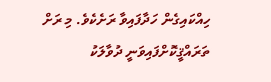ހިއްކައިގެން ހަދާފައިވާ ރަށެކެވެ. މި ރަށް ތަރައްޤީކޮށްފައިވަނީ ދުވާލަކު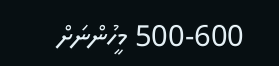500-600 މީހުންނަށް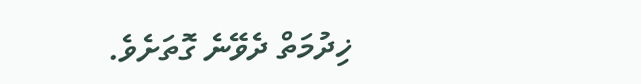ޚިދުމަތް ދެވޭނެ ގޮތަށެވެ.